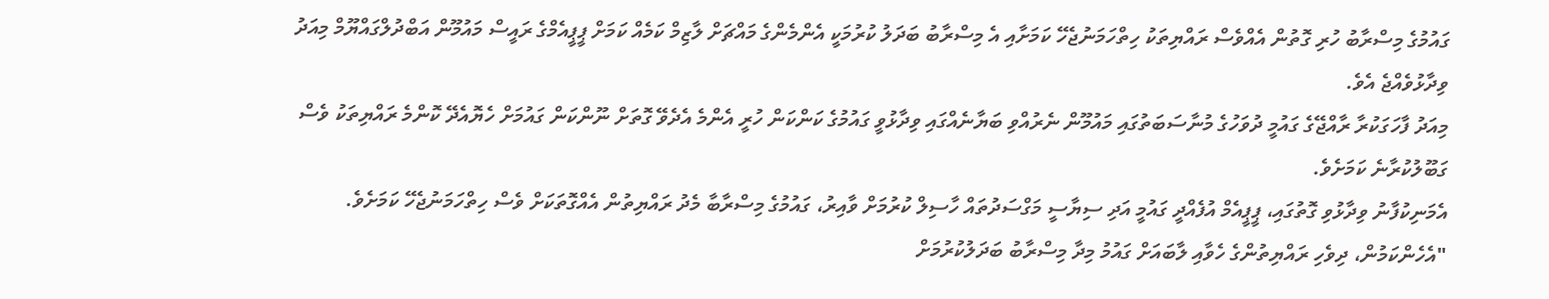ގައުމުގެ މިސްރާބު ހުރި ގޮތުން އެއްވެސް ރައްޔިތަކު ހިތްހަމަނުޖެހޭ ކަމަށާއި އެ މިސްރާބު ބަދަލު ކުރުމަކީ އެންމެންގެ މައްޗަށް ލާޒިމް ކަމެއް ކަމަށް ޕީޕީއެމްގެ ރައީސް މައުމޫން އަބްދުލްގައްޔޫމް މިއަދު ވިދާޅުވެއްޖެ އެވެ.
މިއަދު ފާހަގަކުރާ ރާއްޖޭގެ ގައުމީ ދުވަހުގެ މުނާސަބަތުގައި މައުމޫން ނެރުއްވި ބަޔާނެއްގައި ވިދާޅުވީ ގައުމުގެ ކަންކަން ހުރީ އެންމެ އެދެވޭ ގޮތަށް ނޫންކަން ގައުމަށް ހެޔޮއެދޭ ކޮންމެ ރައްޔިތަކު ވެސް ގަބޫލުކުރާނެ ކަމަށެވެ.
އެމަނިކުފާނު ވިދާޅުވި ގޮތުގައި، ޕީޕީއެމް އުފެއްދީ ގައުމީ އަދި ސިޔާސީ މަގްސަދުތައް ހާސިލް ކުރުމަށް ވާއިރު، ގައުމުގެ މިސްރާބާ މެދު ރައްޔިތުން އެއްގޮތަކަށް ވެސް ހިތްހަމަނުޖެހޭ ކަމަށެވެ.
"އެހެންކަމުން، ދިވެހި ރައްޔިތުންގެ ހެވާއި ލާބައަށް ގައުމު މިދާ މިސްރާބު ބަދަލުކުރުމަށް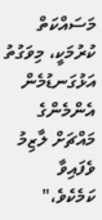މަސައްކަތް ކުރުމަކީ، މިވަގުތު އަޅުގަނޑުމެން އެންމެންގެ މައްޗަށް ލާޒިމު ވެފައިވާ ކަމެކެވެ،"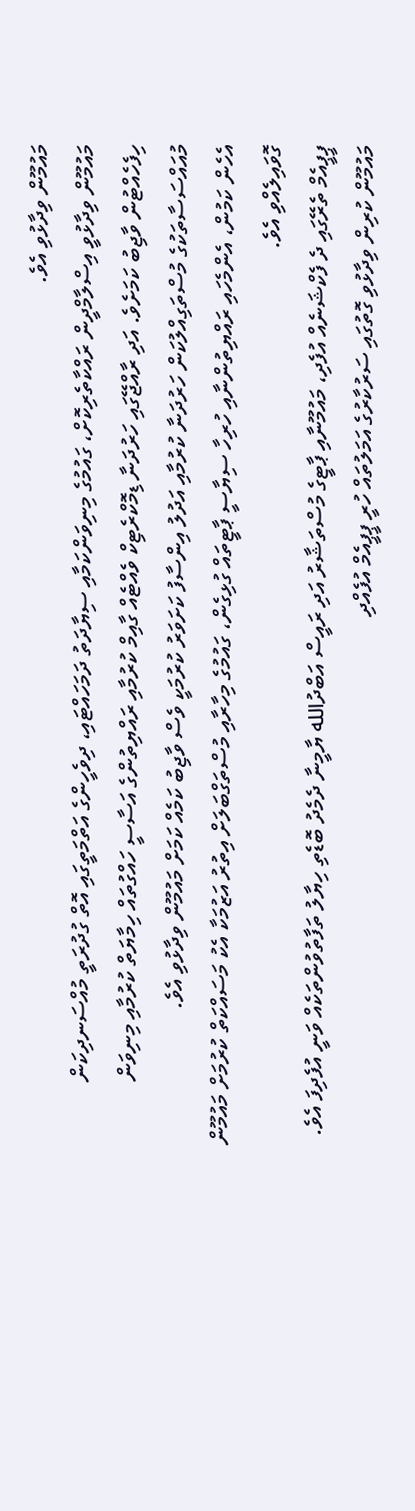މައުމޫން ވިދާޅުވި އެވެ.
މައުމޫން ވިދާޅުވީ އިސްލާމްދީން ރައްކާތެރިކޮށް، ގައުމުގެ މިނިވަންކަމާއި ސިޔާދަތު ދަމަހައްޓައި، ދިވެހީންގެ އަތްމަތީގައި އޮތް ގުދުރަތީ މުއްސަނދިކަން ހިފެހެއްޓުން ވާޖިބު ކަމަށެވެ. އަދި ރާއްޖޭގައި ހަރުދަނާ ޑިމޮކްރެޓިކް ވެއްޓެއް ގާއިމް ކުރުމާއި ރައްޔިތުންގެ އަސާސީ ހައްގުތައް ހިމާޔަތް ކުރުމާއި މިނިވަން މުއައްސަސާތަކުގެ މުސްތަގިއްލުކަން ހަރުދަނާ ކުރުމާއި އަދުލު އިންސާފު ކަށަވަރު ކުރުމަކީ ވެސް ވާޖިބު ކަމެއް ކަމަށް މައުމޫން ވިދާޅުވި އެވެ.
އެހެން ކަމުން، އެންމެހައި ރައްޔިތުންނާއި ހުރިހާ ސިޔާސީ ޕާޓީތައް ގުޅިގެން، ގައުމުގެ މިހާރާއި މުސްތަގްބަލަށް އިތުރު އަޒުމަކާ އެކު މަސައްކަތް ކުރުމަށް މައުމޫން ގޮވައިލެއްވި އެވެ.
ޕީޕީއެމް ތެރޭގައި ދެ ފެކްޝަނެއް އުފެދި، މައުމޫނާއި ޕާޓީގެ މުސްތަޝާރު އަދި ރައީސް އަބްދުالله ޔާމީނާ ދެމެދު ބޮޑެތި ހިޔާލު ތަފާތުވުންތަކެއް ވަނީ އުފެދިފަ އެވެ. މައުމޫން ކުރިން ވިދާޅުވި ގޮތުގައި ސަރުކާރުގެ އަމަލުތައް ހުރީ ޕީޕީއެމް އުފެއްދި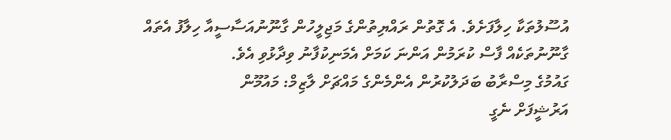އުސޫލުތަކާ ހިލާފަށެވެ. އެ ގޮތުން ރައްޔިތުންގެ މަޖިލީހުން ގާނޫނުއަސާސީއާ ހިލާފު އެތައް ގާނޫނުތަކެއް ފާސް ކުރަމުން އަންނަ ކަމަށް އެމަނިކުފާނު ވިދާޅުވި އެވެ.
ގައުމުގެ މިސްރާބު ބަދަލުކުރުން އެންމެންގެ މައްޗަށް ލާޒިމް: މައުމޫން
އަރުޝީފަށް ނެގީ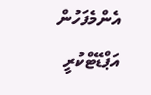އެންމެފަހުން އަޕްޑޭޓްކުރީ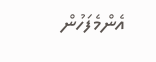އެންމެފަހުން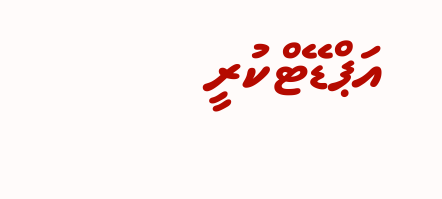އަޕްޑޭޓްކުރީ